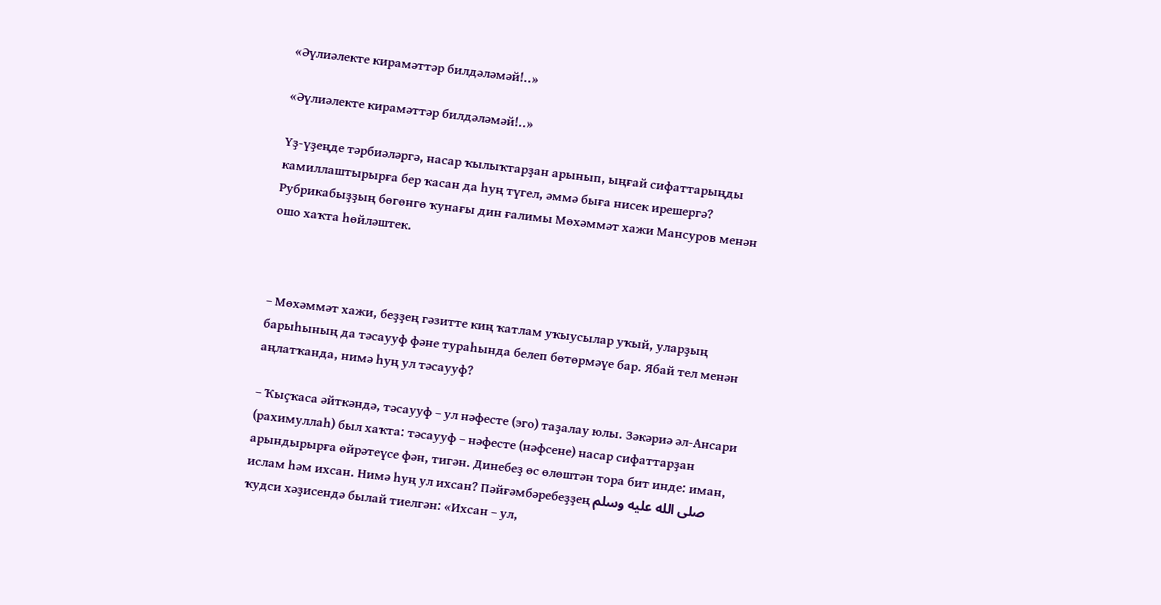«Әүлиәлекте кирамәттәр билдәләмәй!..»

«Әүлиәлекте кирамәттәр билдәләмәй!..»

Үҙ-үҙеңде тәрбиәләргә, насар ҡылыҡтарҙан арынып, ыңғай сифаттарыңды камиллаштырырға бер ҡасан да һуң түгел, әммә быға нисек ирешергә? Рубрикабыҙҙың бөгөнгө ҡунағы дин ғалимы Мөхәммәт хажи Мансуров менән ошо хаҡта һөйләштек.



– Мөхәммәт хажи, беҙҙең гәзитте киң ҡатлам уҡыусылар уҡый, уларҙың барыһының да тәсаууф фәне тураһында белеп бөтөрмәүе бар. Ябай тел менән аңлатҡанда, нимә һуң ул тәсаууф?

– Ҡыҫҡаса әйткәндә, тәсаууф – ул нәфесте (эго) таҙалау юлы. Зәкәриә әл-Ансари (рахимуллаһ) был хаҡта: тәсаууф – нәфесте (нәфсене) насар сифаттарҙан арындырырға өйрәтеүсе фән, тигән. Динебеҙ өс өлөштән тора бит инде: иман, ислам һәм ихсан. Нимә һуң ул ихсан? Пәйғәмбәребеҙҙең صلى الله عليه وسلم ҡудси хәҙисендә былай тиелгән: «Ихсан – ул,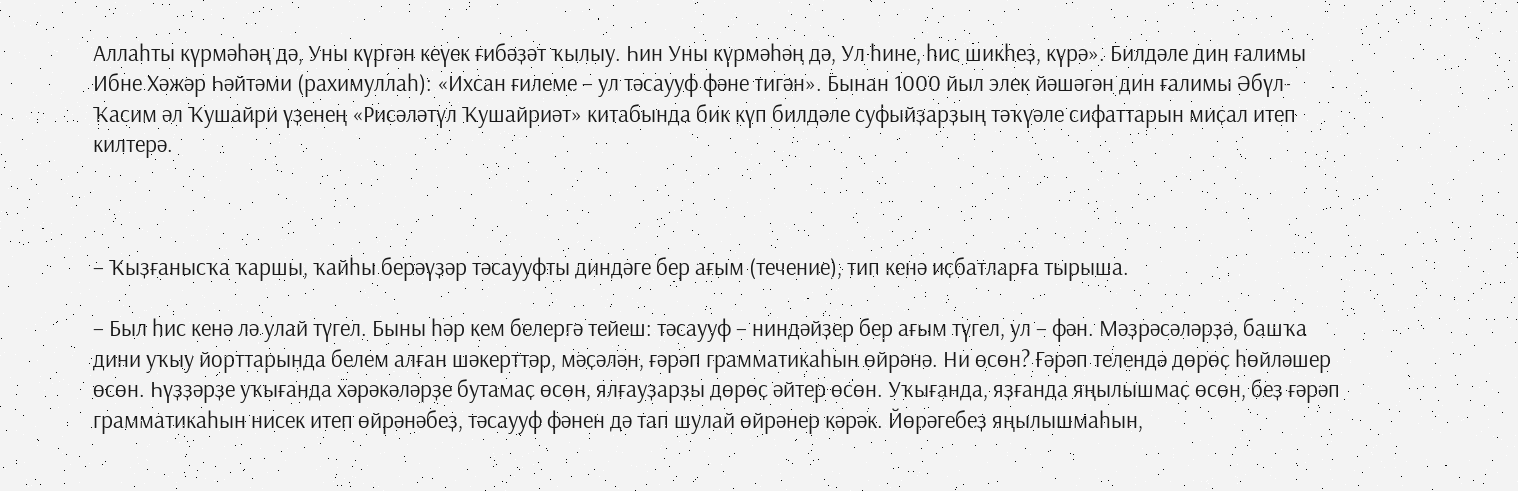Аллаһты күрмәһәң дә, Уны күргән кеүек ғибәҙәт ҡылыу. Һин Уны күрмәһәң дә, Ул һине, һис шикһеҙ, күрә». Билдәле дин ғалимы Ибне Хәжәр Һәйтәми (рахимуллаһ): «Ихсан ғилеме – ул тәсаууф фәне тигән». Бынан 1000 йыл элек йәшәгән дин ғалимы Әбүл-Ҡасим әл Ҡушайри үҙенең «Рисәләтүл Ҡушайриәт» китабында бик күп билдәле суфыйҙарҙың тәҡүәле сифаттарын миҫал итеп килтерә.



– Ҡыҙғанысҡа ҡаршы, ҡайһы берәүҙәр тәсаууфты диндәге бер ағым (течение), тип кенә иҫбатларға тырыша.

– Был һис кенә лә улай түгел. Быны һәр кем белергә тейеш: тәсаууф – ниндәйҙер бер ағым түгел, ул – фән. Мәҙрәсәләрҙә, башҡа дини уҡыу йорттарында белем алған шәкерттәр, мәҫәлән, ғәрәп грамматикаһын өйрәнә. Ни өсөн? Ғәрәп телендә дөрөҫ һөйләшер өсөн. Һүҙҙәрҙе уҡығанда хәрәкәләрҙе бутамаҫ өсөн, ялғауҙарҙы дөрөҫ әйтер өсөн. Уҡығанда, яҙғанда яңылышмаҫ өсөн, беҙ ғәрәп грамматикаһын нисек итеп өйрәнәбеҙ, тәсаууф фәнен дә тап шулай өйрәнер кәрәк. Йөрәгебеҙ яңылышмаһын,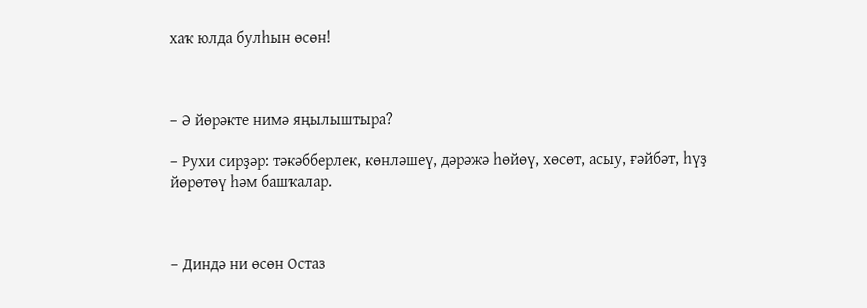хаҡ юлда булһын өсөн!



– Ә йөрәкте нимә яңылыштыра?

– Рухи сирҙәр: тәкәбберлек, көнләшеү, дәрәжә һөйөү, хөсөт, асыу, ғәйбәт, һүҙ йөрөтөү һәм башҡалар.



– Диндә ни өсөн Остаз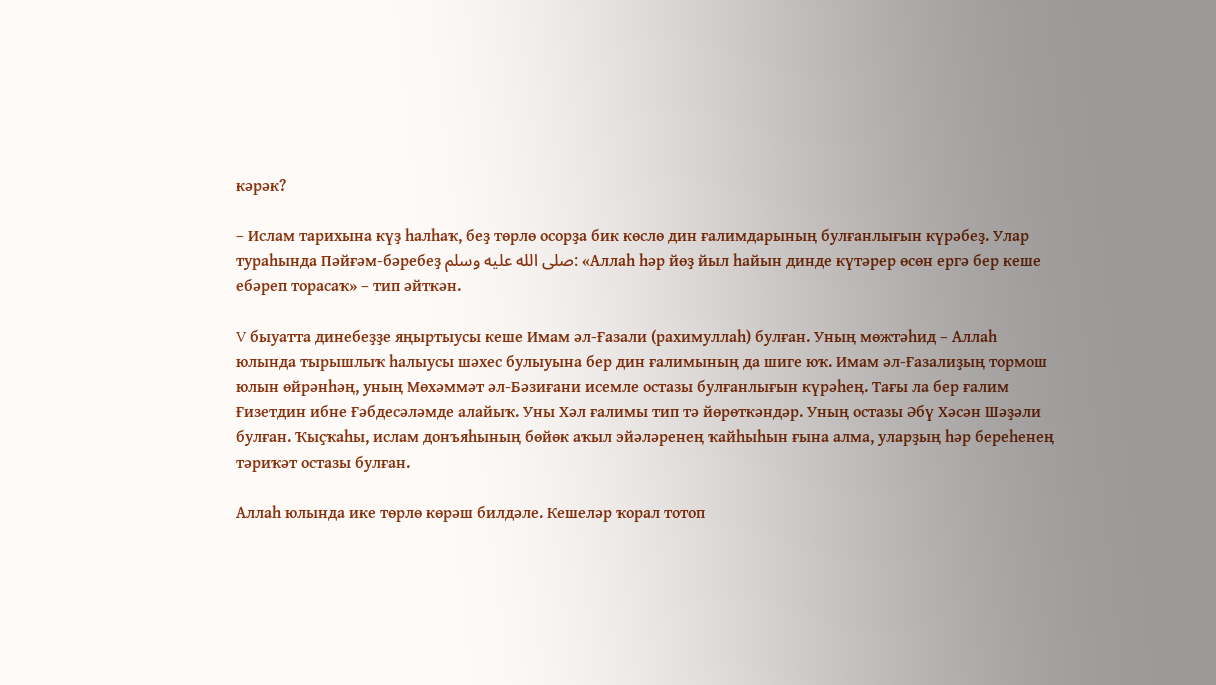кәрәк?

– Ислам тарихына күҙ һалһаҡ, беҙ төрлө осорҙа бик көслө дин ғалимдарының булғанлығын күрәбеҙ. Улар тураһында Пәйғәм-бәребеҙ صلى الله عليه وسلم: «Аллаһ һәр йөҙ йыл һайын динде күтәрер өсөн ергә бер кеше ебәреп торасаҡ» – тип әйткән.

V быуатта динебеҙҙе яңыртыусы кеше Имам әл-Ғазали (рахимуллаһ) булған. Уның мөжтәһид – Аллаһ юлында тырышлыҡ һалыусы шәхес булыуына бер дин ғалимының да шиге юҡ. Имам әл-Ғазалиҙың тормош юлын өйрәнһәң, уның Мөхәммәт әл-Бәзиғани исемле остазы булғанлығын күрәһең. Тағы ла бер ғалим Ғизетдин ибне Ғәбдесәләмде алайыҡ. Уны Хәл ғалимы тип тә йөрөткәндәр. Уның остазы Әбү Хәсән Шәҙәли булған. Ҡыҫҡаһы, ислам донъяһының бөйөк аҡыл эйәләренең ҡайһыһын ғына алма, уларҙың һәр береһенең тәриҡәт остазы булған.

Аллаһ юлында ике төрлө көрәш билдәле. Кешеләр ҡорал тотоп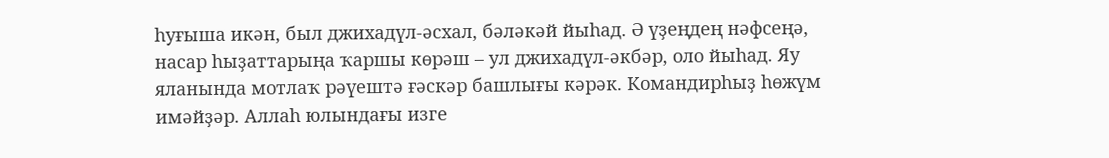һуғыша икән, был джихадүл-әсхал, бәләкәй йыһад. Ә үҙеңдең нәфсеңә, насар һыҙаттарыңа ҡаршы көрәш – ул джихадүл-әкбәр, оло йыһад. Яу яланында мотлаҡ рәүештә ғәскәр башлығы кәрәк. Командирһыҙ һөжүм имәйҙәр. Аллаһ юлындағы изге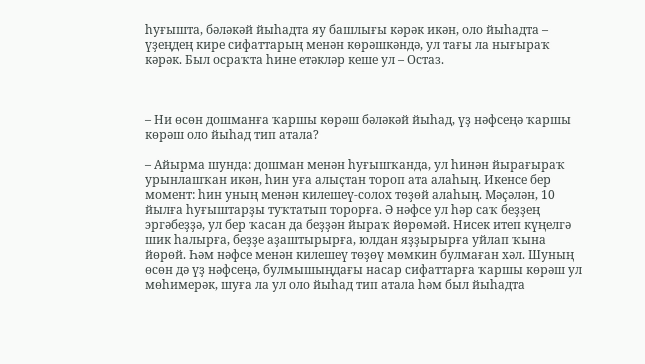һуғышта, бәләкәй йыһадта яу башлығы кәрәк икән, оло йыһадта – үҙеңдең кире сифаттарың менән көрәшкәндә, ул тағы ла нығыраҡ кәрәк. Был осраҡта һине етәкләр кеше ул – Остаз.



– Ни өсөн дошманға ҡаршы көрәш бәләкәй йыһад, үҙ нәфсеңә ҡаршы көрәш оло йыһад тип атала?

– Айырма шунда: дошман менән һуғышҡанда, ул һинән йырағыраҡ урынлашҡан икән, һин уға алыҫтан тороп ата алаһың. Икенсе бер момент: һин уның менән килешеү-солох төҙөй алаһың. Мәҫәлән, 10 йылға һуғыштарҙы туҡтатып торорға. Ә нәфсе ул һәр саҡ беҙҙең эргәбеҙҙә, ул бер ҡасан да беҙҙән йыраҡ йөрөмәй. Нисек итеп күңелгә шик һалырға, беҙҙе аҙаштырырға, юлдан яҙҙырырға уйлап ҡына йөрөй. Һәм нәфсе менән килешеү төҙөү мөмкин булмаған хәл. Шуның өсөн дә үҙ нәфсеңә, булмышыңдағы насар сифаттарға ҡаршы көрәш ул мөһимерәк, шуға ла ул оло йыһад тип атала һәм был йыһадта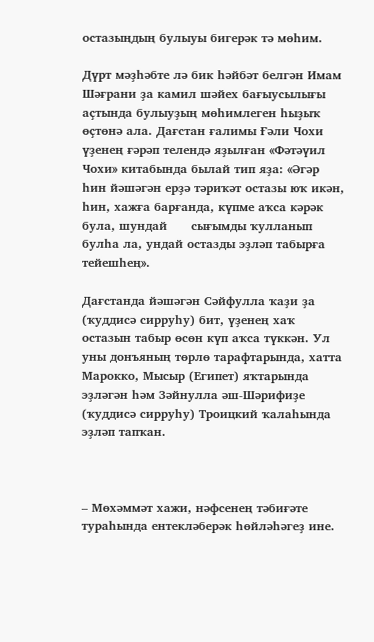остазыңдың булыуы бигерәк тә мөһим.

Дүрт мәҙһәбте лә бик һәйбәт белгән Имам Шәғрани ҙа камил шәйех бағыусылығы аҫтында булыуҙың мөһимлеген һыҙыҡ өҫтөнә ала. Дағстан ғалимы Ғәли Чохи үҙенең ғәрәп телендә яҙылған «Фәтәүил Чохи» китабында былай тип яҙа: «Әгәр һин йәшәгән ерҙә тәриҡәт остазы юҡ икән, һин, хажға барғанда, күпме аҡса кәрәк була, шундай      сығымды ҡулланып булһа ла, ундай остазды эҙләп табырға тейешһең».

Дағстанда йәшәгән Сәйфулла ҡаҙи ҙа (ҡуддисә сирруһу) бит, үҙенең хаҡ остазын табыр өсөн күп аҡса түккән. Ул уны донъяның төрлө тарафтарында, хатта Марокко, Мысыр (Египет) яҡтарында эҙләгән һәм Зәйнулла әш-Шәрифиҙе (ҡуддисә сирруһу) Троицкий ҡалаһында эҙләп тапҡан.



– Мөхәммәт хажи, нәфсенең тәбиғәте тураһында ентекләберәк һөйләһәгеҙ ине.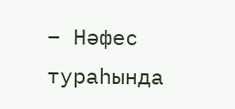– Нәфес тураһында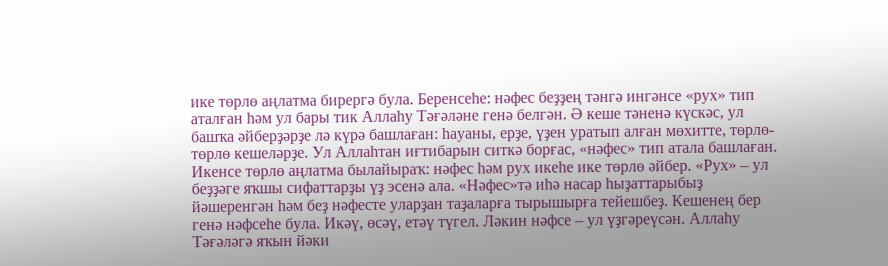ике төрлө аңлатма бирергә була. Беренсеһе: нәфес беҙҙең тәнгә ингәнсе «рух» тип аталған һәм ул бары тик Аллаһу Тәғәләне генә белгән. Ә кеше тәненә күскәс, ул башҡа әйберҙәрҙе лә күрә башлаған: һауаны, ерҙе, үҙен уратып алған мөхитте, төрлө-төрлө кешеләрҙе. Ул Аллаһтан иғтибарын ситкә борғас, «нәфес» тип атала башлаған. Икенсе төрлө аңлатма былайыраҡ: нәфес һәм рух икеһе ике төрлө әйбер. «Рух» – ул беҙҙәге яҡшы сифаттарҙы үҙ эсенә ала. «Нәфес»тә иһә насар һыҙаттарыбыҙ йәшеренгән һәм беҙ нәфесте уларҙан таҙаларға тырышырға тейешбеҙ. Кешенең бер генә нәфсеһе була. Икәү, өсәү, етәү түгел. Ләкин нәфсе – ул үҙгәреүсән. Аллаһу Тәғәләгә яҡын йәки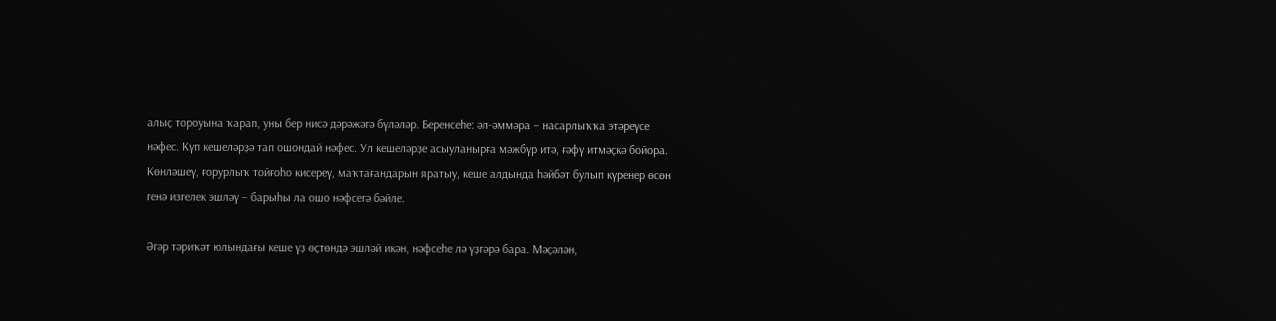алыҫ тороуына ҡарап, уны бер нисә дәрәжәгә бүләләр. Беренсеһе: әл-әммәра – насарлыҡҡа этәреүсе нәфес. Күп кешеләрҙә тап ошондай нәфес. Ул кешеләрҙе асыуланырға мәжбүр итә, ғәфү итмәҫкә бойора. Көнләшеү, ғорурлыҡ тойғоһо кисереү, маҡтағандарын яратыу, кеше алдында һәйбәт булып күренер өсөн генә изгелек эшләү – барыһы ла ошо нәфсегә бәйле.

Әгәр тәриҡәт юлындағы кеше үҙ өҫтөндә эшләй икән, нәфсеһе лә үҙгәрә бара. Мәҫәлән,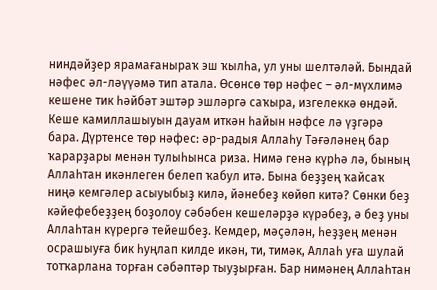ниндәйҙер ярамағаныраҡ эш ҡылһа, ул уны шелтәләй. Бындай нәфес әл-ләүүәмә тип атала. Өсөнсө төр нәфес – әл-мүхлимә кешене тик һәйбәт эштәр эшләргә саҡыра, изгелеккә өндәй. Кеше камиллашыуын дауам иткән һайын нәфсе лә үҙгәрә бара. Дүртенсе төр нәфес: әр-радыя Аллаһу Тәғәләнең бар ҡарарҙары менән тулыһынса риза. Нимә генә күрһә лә, бының Аллаһтан икәнлеген белеп ҡабул итә. Бына беҙҙең ҡайсаҡ ниңә кемгәлер асыуыбыҙ килә, йәнебеҙ көйөп китә? Сөнки беҙ кәйефебеҙҙең боҙолоу сәбәбен кешеләрҙә күрәбеҙ, ә беҙ уны Аллаһтан күрергә тейешбеҙ. Кемдер, мәҫәлән, һеҙҙең менән осрашыуға бик һуңлап килде икән, ти, тимәк, Аллаһ уға шулай тотҡарлана торған сәбәптәр тыуҙырған. Бар нимәнең Аллаһтан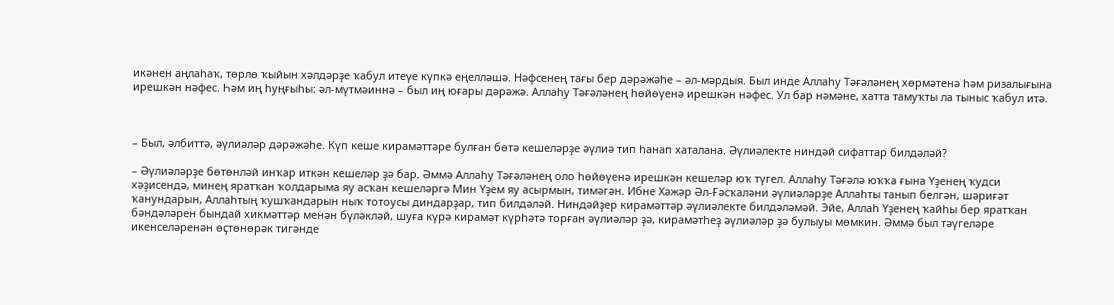икәнен аңлаһаҡ, төрлө ҡыйын хәлдәрҙе ҡабул итеүе күпкә еңелләшә. Нәфсенең тағы бер дәрәжәһе – әл-мәрдыя. Был инде Аллаһу Тәғәләнең хөрмәтенә һәм ризалығына ирешкән нәфес. Һәм иң һуңғыһы: әл-мүтмәиннә – был иң юғары дәрәжә. Аллаһу Тәғәләнең һөйөүенә ирешкән нәфес. Ул бар нәмәне, хатта тамуҡты ла тыныс ҡабул итә.



– Был, әлбиттә, әүлиәләр дәрәжәһе. Күп кеше кирамәттәре булған бөтә кешеләрҙе әүлиә тип һанап хаталана. Әүлиәлекте ниндәй сифаттар билдәләй?

– Әүлиәләрҙе бөтөнләй инҡар иткән кешеләр ҙә бар. Әммә Аллаһу Тәғәләнең оло һөйөүенә ирешкән кешеләр юҡ түгел. Аллаһу Тәғәлә юҡҡа ғына Үҙенең ҡудси хәҙисендә, минең яратҡан ҡолдарыма яу асҡан кешеләргә Мин Үҙем яу асырмын, тимәгән. Ибне Хәжәр Әл-Ғәсҡаләни әүлиәләрҙе Аллаһты танып белгән, шәриғәт ҡанундарын, Аллаһтың ҡушҡандарын ныҡ тотоусы диндарҙар, тип билдәләй. Ниндәйҙер кирамәттәр әүлиәлекте билдәләмәй. Эйе, Аллаһ Үҙенең ҡайһы бер яратҡан бәндәләрен бындай хикмәттәр менән бүләкләй, шуға күрә кирамәт күрһәтә торған әүлиәләр ҙә, кирамәтһеҙ әүлиәләр ҙә булыуы мөмкин. Әммә был тәүгеләре икенселәренән өҫтөнөрәк тигәнде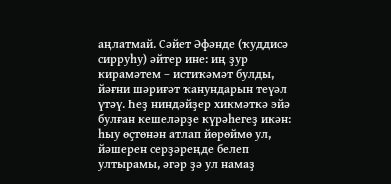аңлатмай. Сәйет Әфәнде (ҡуддисә сирруһу) әйтер ине: иң ҙур кирамәтем – истиҡәмәт булды, йәғни шәриғәт ҡанундарын теүәл үтәү. Һеҙ ниндәйҙер хикмәткә эйә булған кешеләрҙе күрәһегеҙ икән: һыу өҫтөнән атлап йөрөймө ул, йәшерен серҙәреңде белеп ултырамы, әгәр ҙә ул намаҙ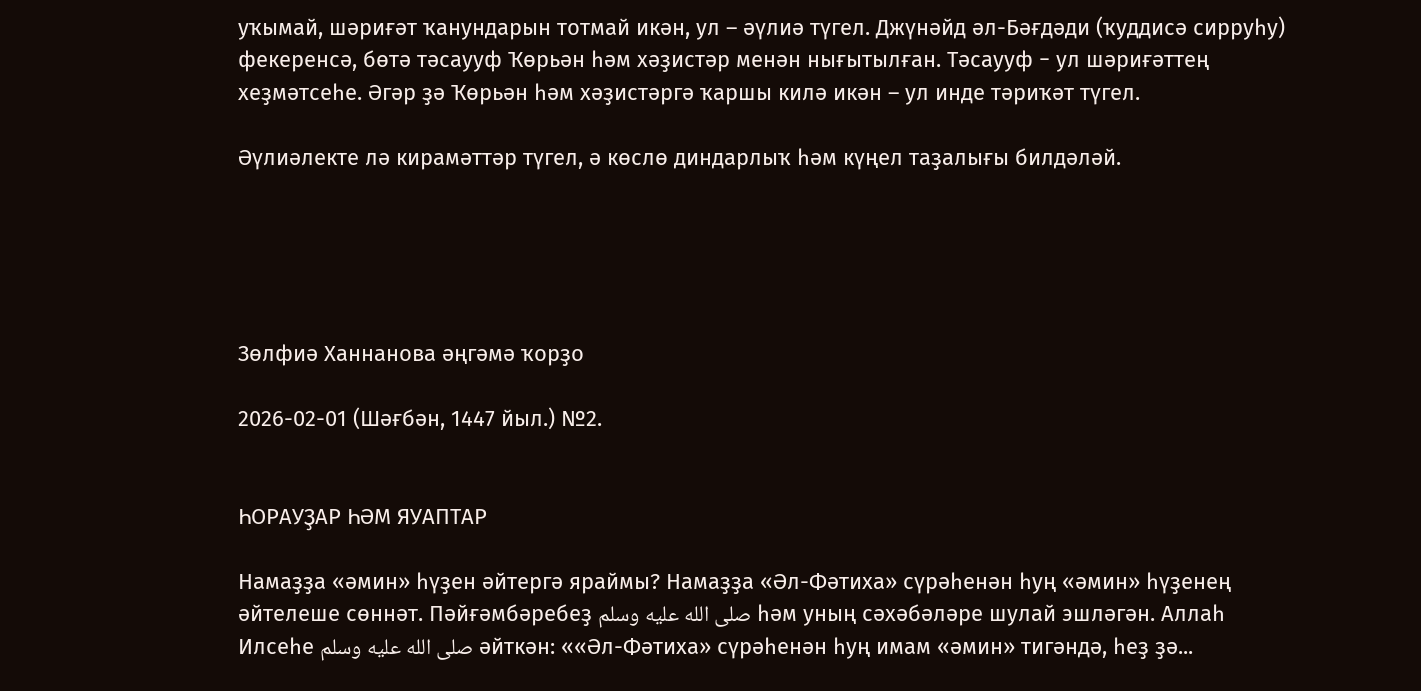уҡымай, шәриғәт ҡанундарын тотмай икән, ул – әүлиә түгел. Джүнәйд әл-Бәғдәди (ҡуддисә сирруһу) фекеренсә, бөтә тәсаууф Ҡөрьән һәм хәҙистәр менән нығытылған. Тәсаууф − ул шәриғәттең хеҙмәтсеһе. Әгәр ҙә Ҡөрьән һәм хәҙистәргә ҡаршы килә икән – ул инде тәриҡәт түгел.

Әүлиәлекте лә кирамәттәр түгел, ә көслө диндарлыҡ һәм күңел таҙалығы билдәләй.





Зөлфиә Ханнанова әңгәмә ҡорҙо

2026-02-01 (Шәғбән, 1447 йыл.) №2.


ҺОРАУҘАР ҺӘМ ЯУАПТАР

Намаҙҙа «әмин» һүҙен әйтергә яраймы? Намаҙҙа «Әл-Фәтиха» сүрәһенән һуң «әмин» һүҙенең әйтелеше сөннәт. Пәйғәмбәребеҙ صلى الله عليه وسلم һәм уның сәхәбәләре шулай эшләгән. Аллаһ Илсеһе صلى الله عليه وسلم әйткән: ««Әл-Фәтиха» сүрәһенән һуң имам «әмин» тигәндә, һеҙ ҙә...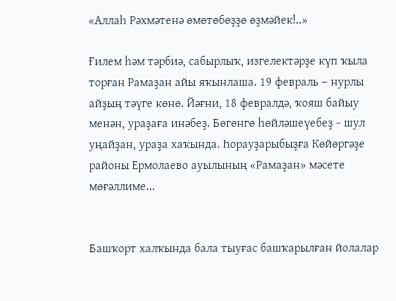«Аллаһ Рәхмәтенә өмөтөбөҙҙө өҙмәйек!..»

Ғилем һәм тәрбиә, сабырлыҡ, изгелектәрҙе күп ҡыла торған Рамаҙан айы яҡынлаша. 19 февраль – нурлы айҙың тәүге көнө. Йәғни, 18 февралдә, ҡояш байыу менән, ураҙаға инәбеҙ. Бөгөнгө һөйләшеүебеҙ − шул уңайҙан, ураҙа хаҡында. Һорауҙарыбыҙға Көйөргәҙе районы Ермолаево ауылының «Рамаҙан» мәсете мөғәллиме...


Башҡорт халҡында бала тыуғас башҡарылған йолалар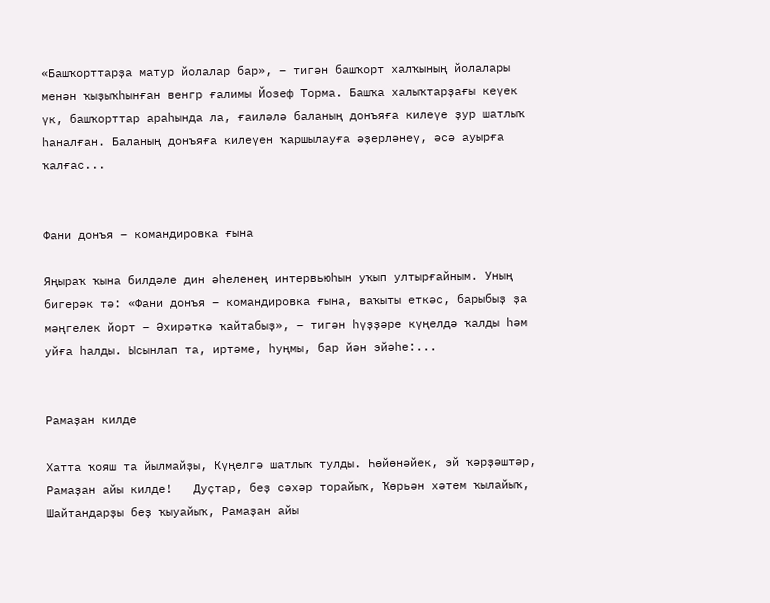«Башҡорттарҙа матур йолалар бар», – тигән башҡорт халҡының йолалары менән ҡыҙыҡһынған венгр ғалимы Йозеф Торма. Башҡа халыҡтарҙағы кеүек үк, башҡорттар араһында ла, ғаиләлә баланың донъяға килеүе ҙур шатлыҡ һаналған. Баланың донъяға килеүен ҡаршылауға әҙерләнеү, әсә ауырға ҡалғас...


Фани донъя – командировка ғына

Яңыраҡ ҡына билдәле дин әһеленең интервьюһын уҡып ултырғайным. Уның бигерәк тә: «Фани донъя – командировка ғына, ваҡыты еткәс, барыбыҙ ҙа мәңгелек йорт – Әхирәткә ҡайтабыҙ», – тигән һүҙҙәре күңелдә ҡалды һәм уйға һалды. Ысынлап та, иртәме, һуңмы, бар йән эйәһе:...


Рамаҙан килде

Хатта ҡояш та йылмайҙы, Күңелгә шатлыҡ тулды. Һөйөнәйек, эй ҡәрҙәштәр, Рамаҙан айы килде!   Дуҫтар, беҙ сәхәр торайыҡ, Ҡөрьән хәтем ҡылайыҡ, Шайтандарҙы беҙ ҡыуайыҡ, Рамаҙан айы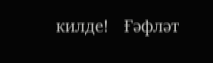килде!   Ғәфләт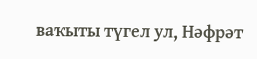ваҡыты түгел ул, Нәфрәт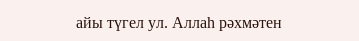айы түгел ул. Аллаһ рәхмәтен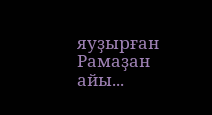яуҙырған Рамаҙан айы...